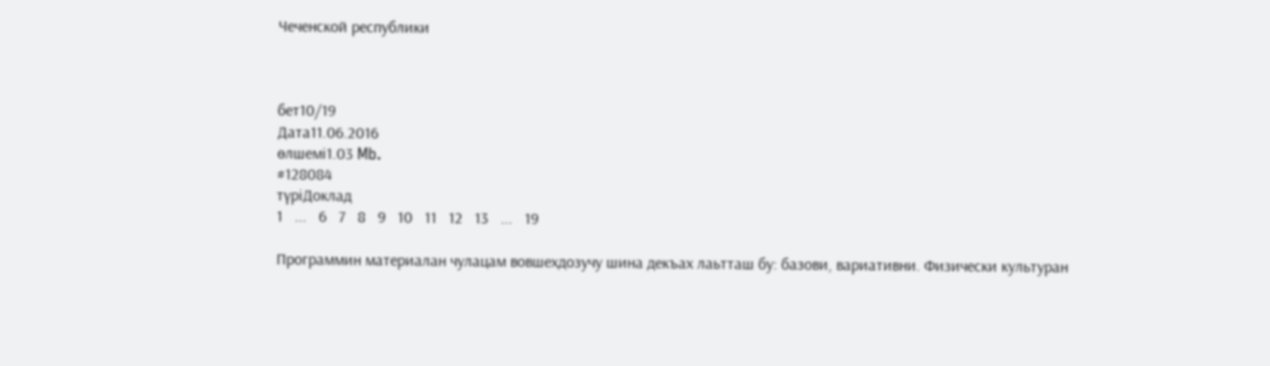Чеченской республики



бет10/19
Дата11.06.2016
өлшемі1.03 Mb.
#128084
түріДоклад
1   ...   6   7   8   9   10   11   12   13   ...   19

Программин материалан чулацам вовшехдозучу шина декъах лаьтташ бу: базови, вариативни. Физически культуран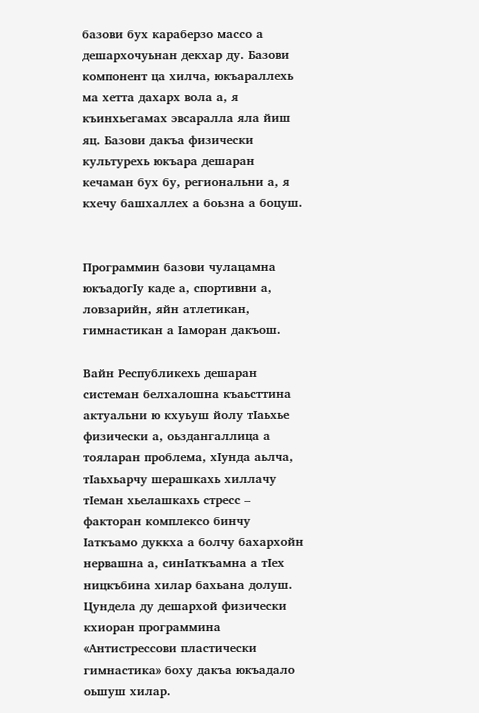базови бух караберзо массо а дешархочуьнан декхар ду. Базови компонент ца хилча, юкъараллехь ма хетта дахарх вола а, я къинхьегамах эвсаралла яла йиш яц. Базови дакъа физически культурехь юкъара дешаран кечаман бух бу, региональни а, я кхечу башхаллех а боьзна а боцуш.


Программин базови чулацамна юкъадогIу каде а, спортивни а, ловзарийн, яйн атлетикан, гимнастикан а Iаморан дакъош.

Вайн Республикехь дешаран системан белхалошна къаьсттина актуальни ю кхуьуш йолу тIаьхье физически а, оьздангаллица а тояларан проблема, хIунда аьлча, тIаьхьарчу шерашкахь хиллачу тIеман хьелашкахь стресс – факторан комплексо бинчу Iаткъамо дуккха а болчу бахархойн нервашна а, синIаткъамна а тIех ницкъбина хилар бахьана долуш. Цундела ду дешархой физически кхиоран программина «Антистрессови пластически гимнастика» боху дакъа юкъадало оьшуш хилар.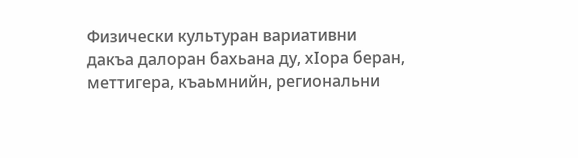Физически культуран вариативни дакъа далоран бахьана ду, хIора беран, меттигера, къаьмнийн, региональни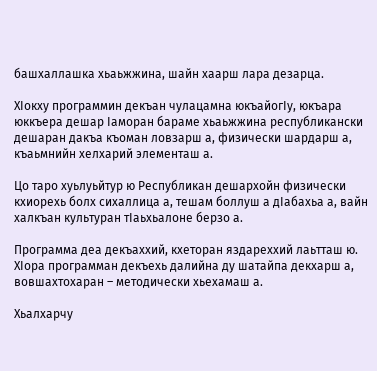башхаллашка хьаьжжина, шайн хаарш лара дезарца.

ХIокху программин декъан чулацамна юкъайогIу, юкъара юккъера дешар Iаморан бараме хьаьжжина республикански дешаран дакъа къоман ловзарш а, физически шардарш а, къаьмнийн хелхарий элементаш а.

Цо таро хуьлуьйтур ю Республикан дешархойн физически кхиорехь болх сихаллица а, тешам боллуш а дIабахьа а, вайн халкъан культуран тIаьхьалоне берзо а.

Программа деа декъаххий, кхеторан яздареххий лаьтташ ю. ХIора программан декъехь далийна ду шатайпа декхарш а, вовшахтохаран – методически хьехамаш а.

Хьалхарчу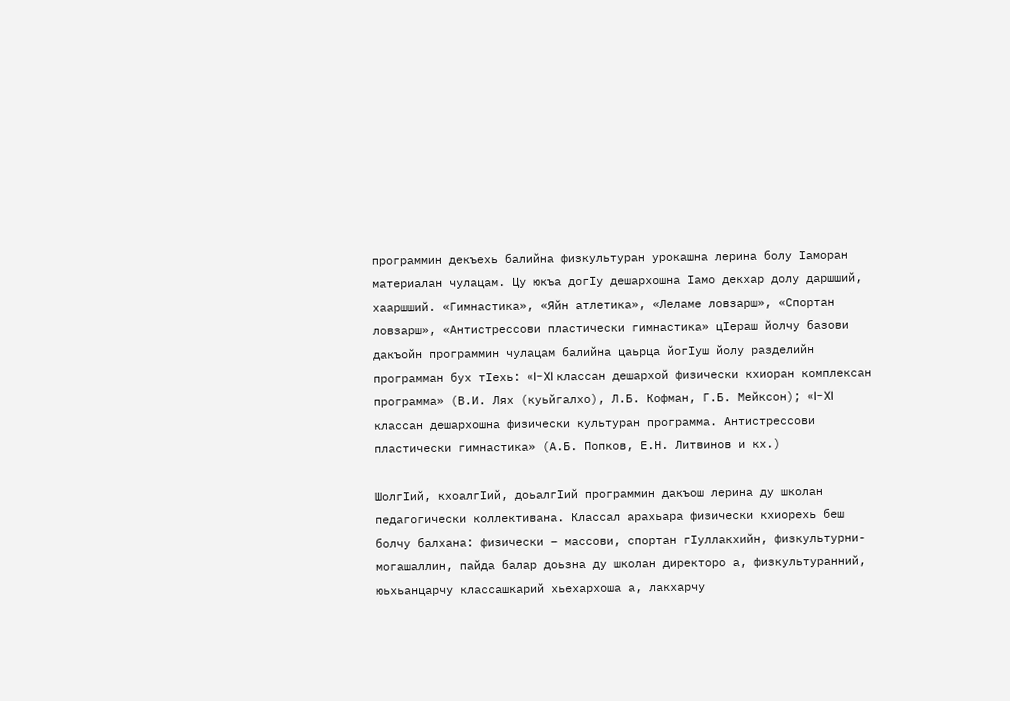программин декъехь балийна физкультуран урокашна лерина болу Iаморан материалан чулацам. Цу юкъа догIу дешархошна Iамо декхар долу даршший, хааршший. «Гимнастика», «Яйн атлетика», «Леламе ловзарш», «Спортан ловзарш», «Антистрессови пластически гимнастика» цIераш йолчу базови дакъойн программин чулацам балийна цаьрца йогIуш йолу разделийн программан бух тIехь: «I-XI классан дешархой физически кхиоран комплексан программа» (В.И. Лях (куьйгалхо), Л.Б. Кофман, Г.Б. Мейксон); «I-XI классан дешархошна физически культуран программа. Антистрессови пластически гимнастика» (А.Б. Попков, Е.Н. Литвинов и кх.)

ШолгIий, кхоалгIий, доьалгIий программин дакъош лерина ду школан педагогически коллективана. Классал арахьара физически кхиорехь беш болчу балхана: физически – массови, спортан гIуллакхийн, физкультурни-могашаллин, пайда балар доьзна ду школан директоро а, физкультуранний, юьхьанцарчу классашкарий хьехархоша а, лакхарчу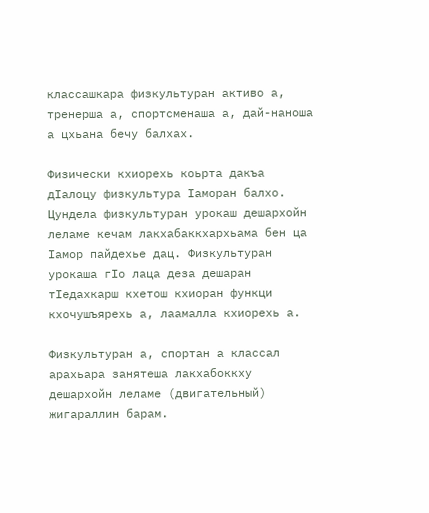классашкара физкультуран активо а, тренерша а, спортсменаша а, дай-наноша а цхьана бечу балхах.

Физически кхиорехь коьрта дакъа дIалоцу физкультура Iаморан балхо. Цундела физкультуран урокаш дешархойн леламе кечам лакхабаккхархьама бен ца Iамор пайдехье дац. Физкультуран урокаша гIо лаца деза дешаран тIедахкарш кхетош кхиоран функци кхочушъярехь а, лаамалла кхиорехь а.

Физкультуран а, спортан а классал арахьара занятеша лакхабоккху дешархойн леламе (двигательный) жигараллин барам.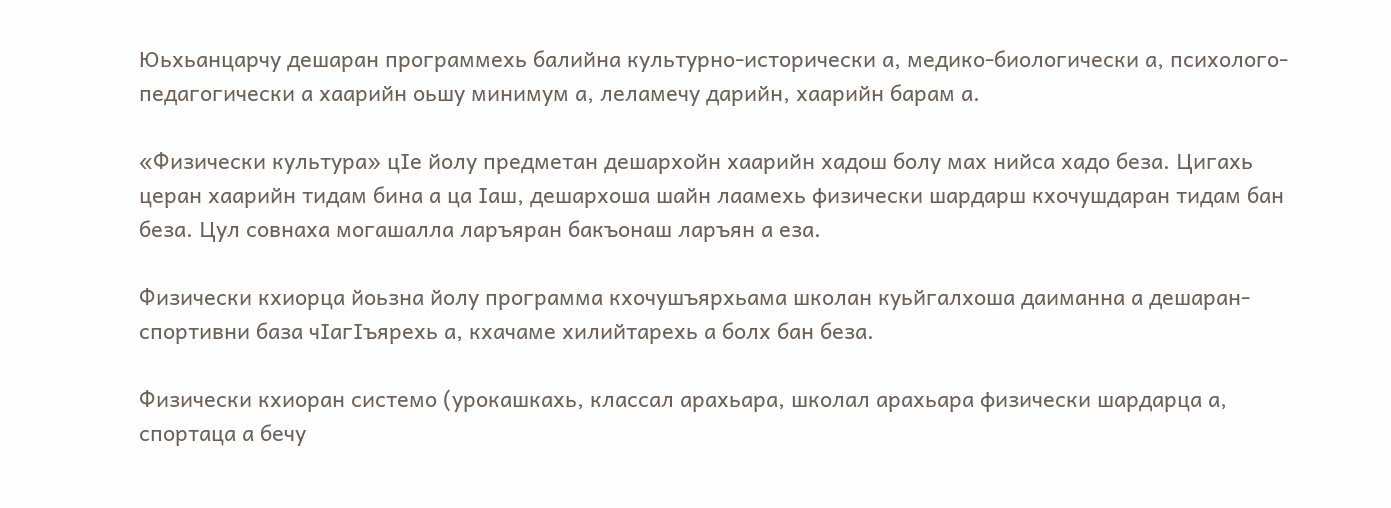Юьхьанцарчу дешаран программехь балийна культурно-исторически а, медико-биологически а, психолого-педагогически а хаарийн оьшу минимум а, леламечу дарийн, хаарийн барам а.

«Физически культура» цIе йолу предметан дешархойн хаарийн хадош болу мах нийса хадо беза. Цигахь церан хаарийн тидам бина а ца Iаш, дешархоша шайн лаамехь физически шардарш кхочушдаран тидам бан беза. Цул совнаха могашалла ларъяран бакъонаш ларъян а еза.

Физически кхиорца йоьзна йолу программа кхочушъярхьама школан куьйгалхоша даиманна а дешаран-спортивни база чIагIъярехь а, кхачаме хилийтарехь а болх бан беза.

Физически кхиоран системо (урокашкахь, классал арахьара, школал арахьара физически шардарца а, спортаца а бечу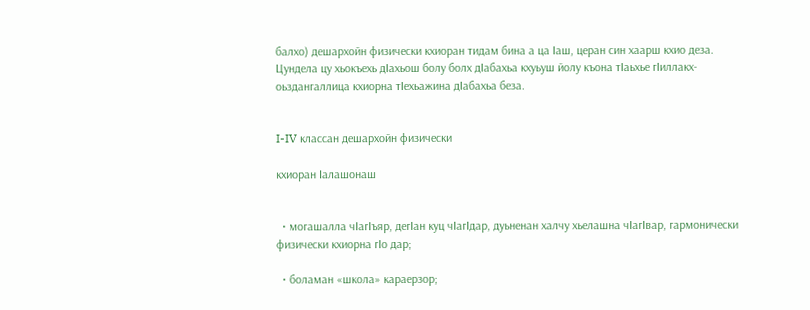балхо) дешархойн физически кхиоран тидам бина а ца Iаш, церан син хаарш кхио деза. Цундела цу хьокъехь дIахьош болу болх дIабахьа кхуьуш йолу къона тIаьхье гIиллакх-оьздангаллица кхиорна тIехьажина дIабахьа беза.


I-IV классан дешархойн физически

кхиоран Iалашонаш


  • могашалла чIагIъяр, дегIан куц чIагIдар, дуьненан халчу хьелашна чIагIвар, гармонически физически кхиорна гIо дар;

  • боламан «школа» караерзор;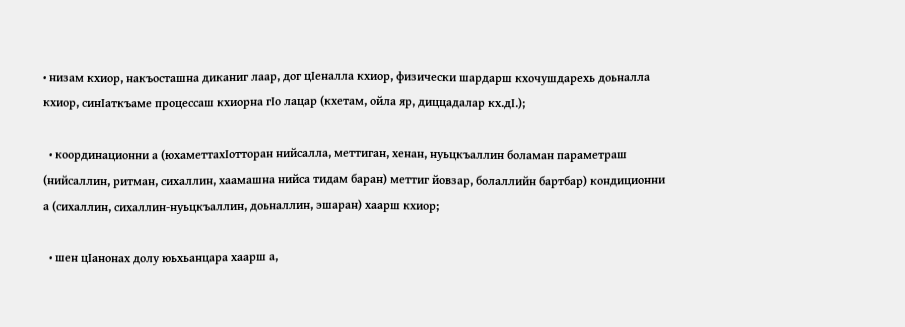• низам кхиор, накъосташна диканиг лаар, дог цIеналла кхиор, физически шардарш кхочушдарехь доьналла кхиор, синIаткъаме процессаш кхиорна гIо лацар (кхетам, ойла яр, диццадалар кх.дI.);

  • координационни а (юхаметтахIотторан нийсалла, меттиган, хенан, нуьцкъаллин боламан параметраш (нийсаллин, ритман, сихаллин, хаамашна нийса тидам баран) меттиг йовзар, болаллийн бартбар) кондиционни а (сихаллин, сихаллин-нуьцкъаллин, доьналлин, эшаран) хаарш кхиор;

  • шен цIанонах долу юьхьанцара хаарш а,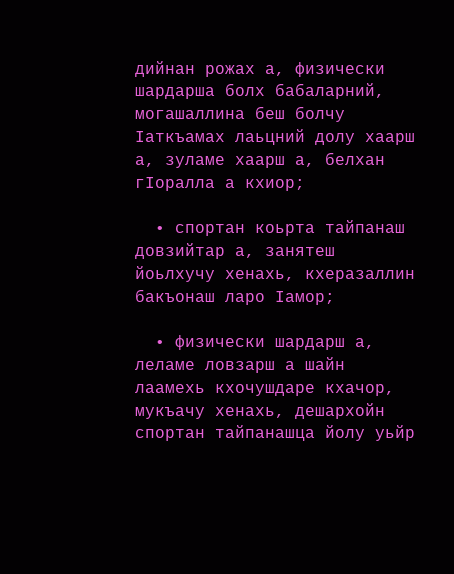дийнан рожах а, физически шардарша болх бабаларний, могашаллина беш болчу Iаткъамах лаьцний долу хаарш а, зуламе хаарш а, белхан гIоралла а кхиор;

  • спортан коьрта тайпанаш довзийтар а, занятеш йоьлхучу хенахь, кхеразаллин бакъонаш ларо Iамор;

  • физически шардарш а, леламе ловзарш а шайн лаамехь кхочушдаре кхачор, мукъачу хенахь, дешархойн спортан тайпанашца йолу уьйр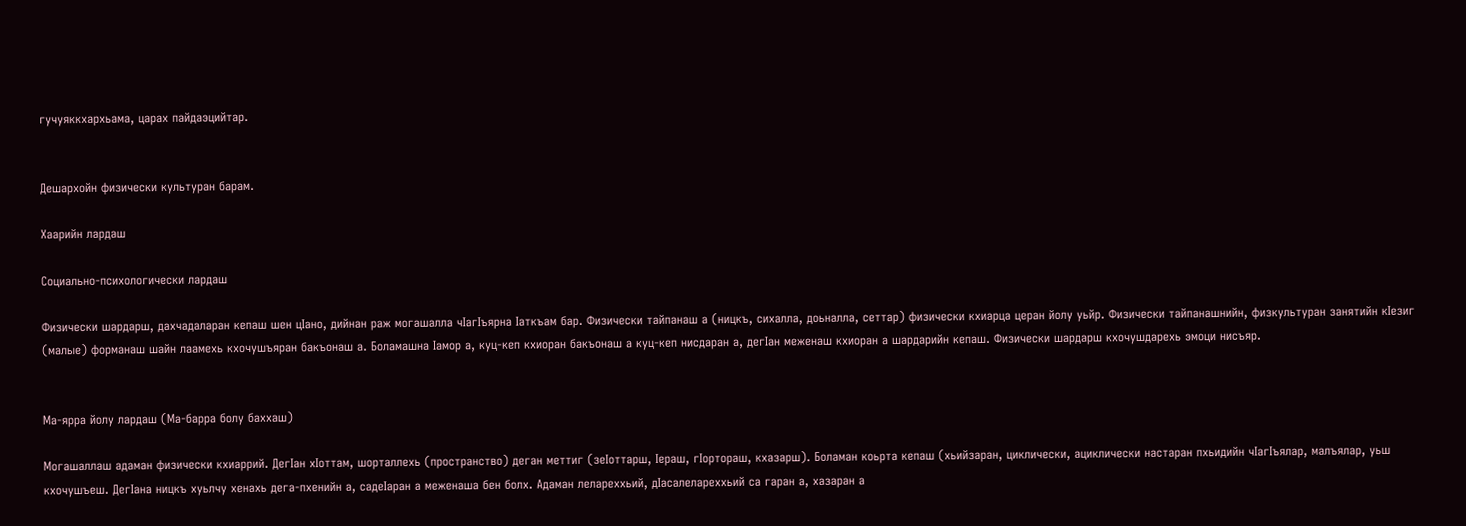гучуяккхархьама, царах пайдаэцийтар.


Дешархойн физически культуран барам.

Хаарийн лардаш

Социально-психологически лардаш

Физически шардарш, дахчадаларан кепаш шен цIано, дийнан раж могашалла чIагIъярна Iаткъам бар. Физически тайпанаш а (ницкъ, сихалла, доьналла, сеттар) физически кхиарца церан йолу уьйр. Физически тайпанашнийн, физкультуран занятийн кIезиг (малые) форманаш шайн лаамехь кхочушъяран бакъонаш а. Боламашна Iамор а, куц-кеп кхиоран бакъонаш а куц-кеп нисдаран а, дегIан меженаш кхиоран а шардарийн кепаш. Физически шардарш кхочушдарехь эмоци нисъяр.


Ма-ярра йолу лардаш (Ма-барра болу баххаш)

Могашаллаш адаман физически кхиаррий. ДегIан хIоттам, шорталлехь (пространство) деган меттиг (зеIоттарш, Iераш, гIортораш, кхазарш). Боламан коьрта кепаш (хьийзаран, циклически, ациклически настаран пхьидийн чIагIъялар, малъялар, уьш кхочушъеш. ДегIана ницкъ хуьлчу хенахь дега-пхенийн а, садеIаран а меженаша бен болх. Адаман лелареххьий, дIасалелареххьий са гаран а, хазаран а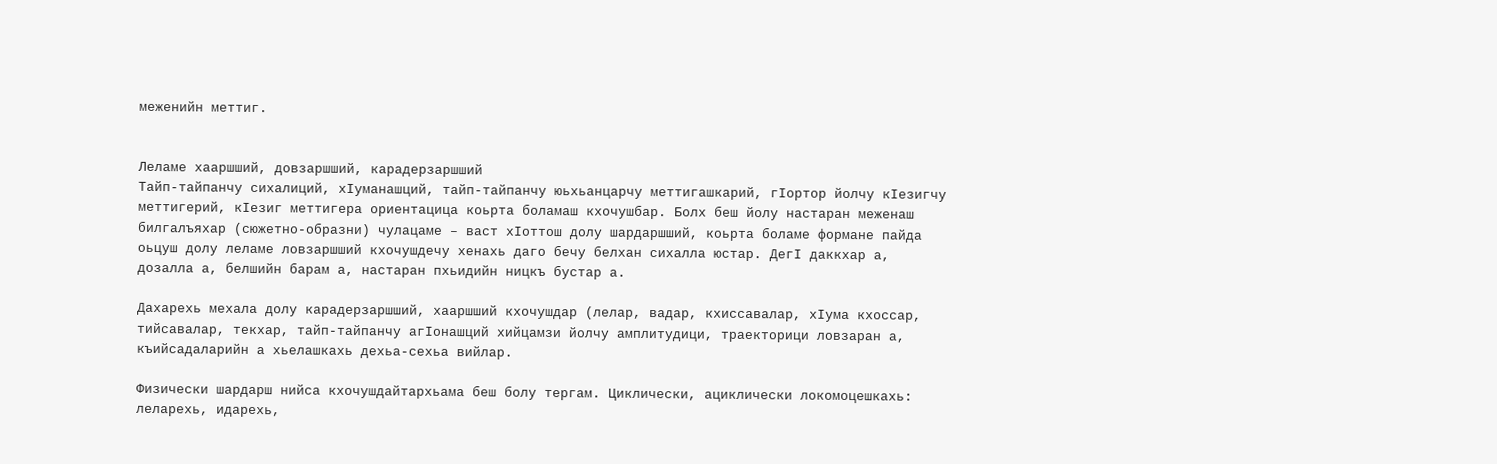меженийн меттиг.


Леламе хааршший, довзаршший, карадерзаршший
Тайп-тайпанчу сихалиций, хIуманашций, тайп-тайпанчу юьхьанцарчу меттигашкарий, гIортор йолчу кIезигчу меттигерий, кIезиг меттигера ориентацица коьрта боламаш кхочушбар. Болх беш йолу настаран меженаш билгалъяхар (сюжетно-образни) чулацаме – васт хIоттош долу шардаршший, коьрта боламе формане пайда оьцуш долу леламе ловзаршший кхочушдечу хенахь даго бечу белхан сихалла юстар. ДегI даккхар а, дозалла а, белшийн барам а, настаран пхьидийн ницкъ бустар а.

Дахарехь мехала долу карадерзаршший, хааршший кхочушдар (лелар, вадар, кхиссавалар, хIума кхоссар, тийсавалар, текхар, тайп-тайпанчу агIонашций хийцамзи йолчу амплитудици, траекторици ловзаран а, къийсадаларийн а хьелашкахь дехьа-сехьа вийлар.

Физически шардарш нийса кхочушдайтархьама беш болу тергам. Циклически, ациклически локомоцешкахь: леларехь, идарехь,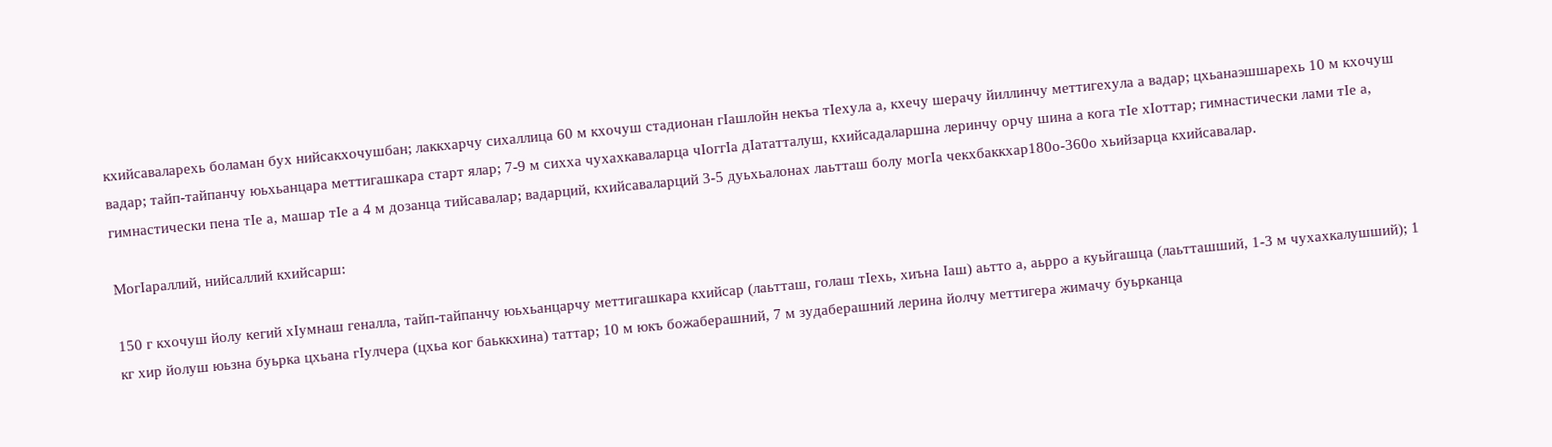кхийсаваларехь боламан бух нийсакхочушбан; лаккхарчу сихаллица 60 м кхочуш стадионан гIашлойн некъа тIехула а, кхечу шерачу йиллинчу меттигехула а вадар; цхьанаэшшарехь 10 м кхочуш вадар; тайп-тайпанчу юьхьанцара меттигашкара старт ялар; 7-9 м сихха чухахкаваларца чIоггIа дIататталуш, кхийсадаларшна леринчу орчу шина а кога тIе хIоттар; гимнастически лами тIе а, гимнастически пена тIе а, машар тIе а 4 м дозанца тийсавалар; вадарций, кхийсаваларций 3-5 дуьхьалонах лаьтташ болу могIа чекхбаккхар180о-360о хьийзарца кхийсавалар.

МогIараллий, нийсаллий кхийсарш:

150 г кхочуш йолу кегий хIумнаш геналла, тайп-тайпанчу юьхьанцарчу меттигашкара кхийсар (лаьтташ, голаш тIехь, хиъна Iаш) аьтто а, аьрро а куьйгашца (лаьтташший, 1-3 м чухахкалушший); 1 кг хир йолуш юьзна буьрка цхьана гIулчера (цхьа ког баьккхина) таттар; 10 м юкъ божаберашний, 7 м зудаберашний лерина йолчу меттигера жимачу буьрканца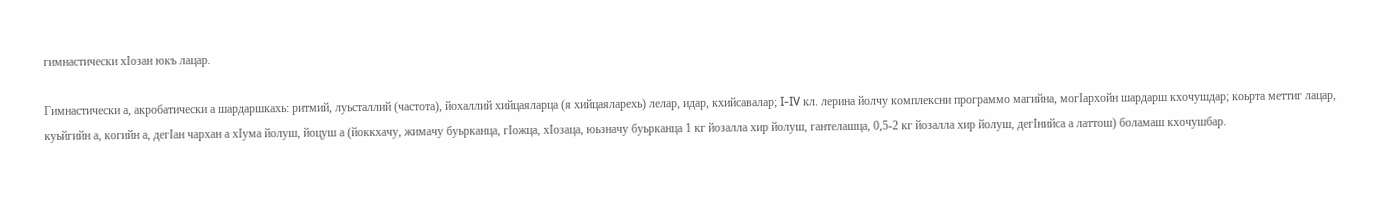гимнастически хIозан юкъ лацар.

Гимнастически а, акробатически а шардаршкахь: ритмий, луьсталлий (частота), йохаллий хийцаяларца (я хийцаяларехь) лелар, идар, кхийсавалар; I-IV кл. лерина йолчу комплексни программо магийна, могIархойн шардарш кхочушдар; коьрта меттиг лацар, куьйгийн а, когийн а, дегIан чархан а хIума йолуш, йоцуш а (йоккхачу, жимачу буьрканца, гIожца, хIозаца, юьзначу буьрканца 1 кг йозалла хир йолуш, гантелашца, 0,5-2 кг йозалла хир йолуш, дегIнийса а латтош) боламаш кхочушбар.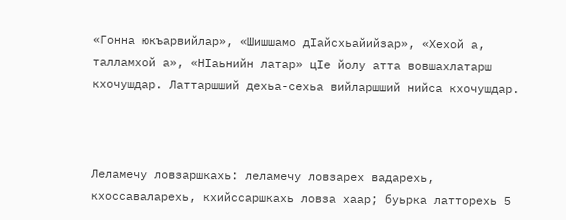«Гонна юкъарвийлар», «Шишшамо дIайсхьайийзар», «Хехой а, талламхой а», «НIаьнийн латар» цIе йолу атта вовшахлатарш кхочушдар. Латтаршший дехьа-сехьа вийларшший нийса кхочушдар.



Леламечу ловзаршкахь: леламечу ловзарех вадарехь, кхоссаваларехь, кхийссаршкахь ловза хаар; буьрка латторехь 5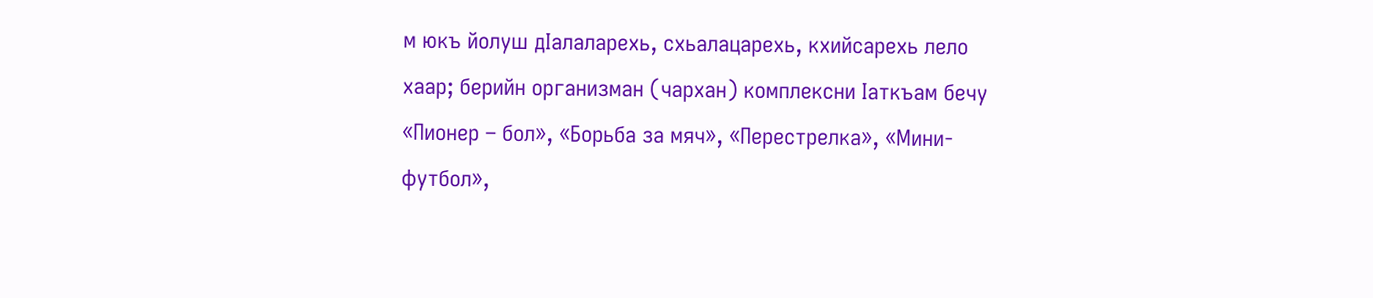м юкъ йолуш дIалаларехь, схьалацарехь, кхийсарехь лело хаар; берийн организман (чархан) комплексни Iаткъам бечу «Пионер – бол», «Борьба за мяч», «Перестрелка», «Мини-футбол»,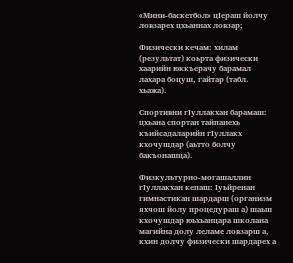«Мини-баскетбол» цIераш йолчу ловзарех цхьаннах ловзар;

Физически кечам: хилам (результат) коьрта физически хаарийн юккъерачу барамал лахара боцуш, гайтар (табл. хьажа).

Спортивни гIуллакхан барамаш: цхьана спортан тайпанехь къийсадаларийн гIуллакх кхочушдар (аьтто болчу бакъонашца).

Физкультурно-могашаллин гIуллакхан кепаш: Iуьйренан гимнастикан шардарш (организм яхчош йолу процедураш а) шаьш кхочушдар юьхьанцара школана магийна долу леламе ловзарш а, кхин долчу физически шардарех а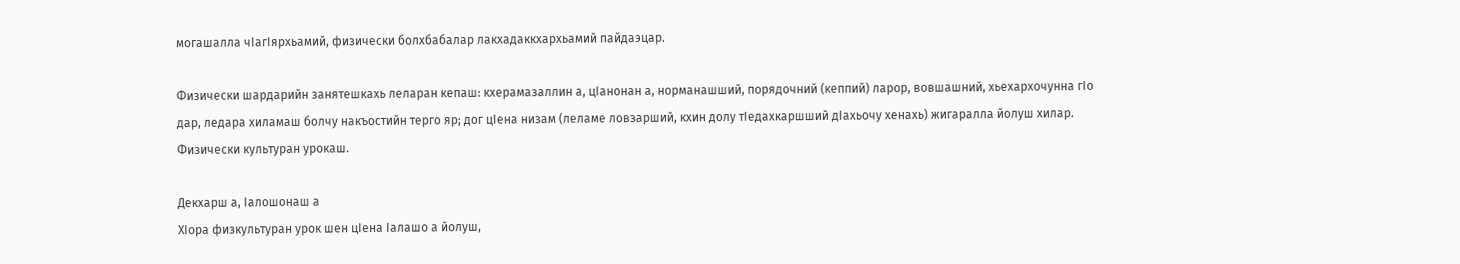могашалла чIагIярхьамий, физически болхбабалар лакхадаккхархьамий пайдаэцар.

Физически шардарийн занятешкахь леларан кепаш: кхерамазаллин а, цIанонан а, норманашший, порядочний (кеппий) ларор, вовшашний, хьехархочунна гIо дар, ледара хиламаш болчу накъостийн терго яр; дог цIена низам (леламе ловзарший, кхин долу тIедахкаршший дIахьочу хенахь) жигаралла йолуш хилар.
Физически культуран урокаш.

Декхарш а, Iалошонаш а
ХIора физкультуран урок шен цIена Iалашо а йолуш,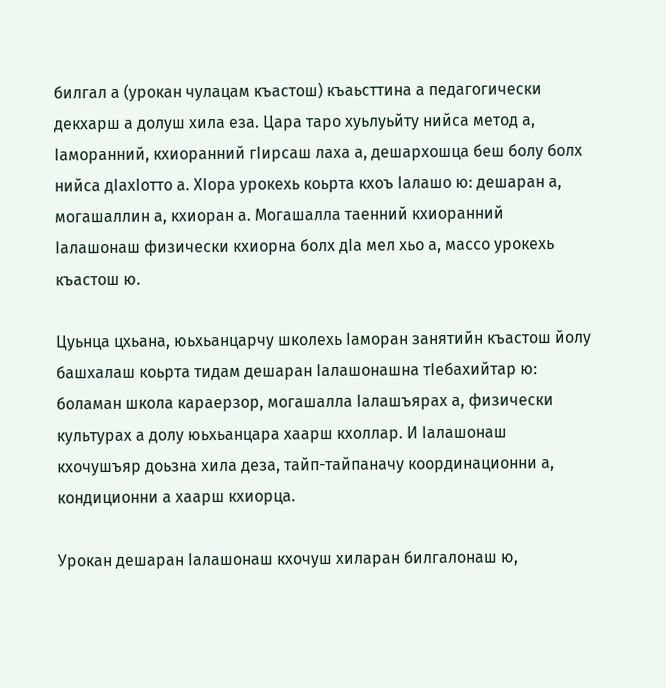билгал а (урокан чулацам къастош) къаьсттина а педагогически декхарш а долуш хила еза. Цара таро хуьлуьйту нийса метод а, Iаморанний, кхиоранний гIирсаш лаха а, дешархошца беш болу болх нийса дIахIотто а. ХIора урокехь коьрта кхоъ Iалашо ю: дешаран а, могашаллин а, кхиоран а. Могашалла таенний кхиоранний Iалашонаш физически кхиорна болх дIа мел хьо а, массо урокехь къастош ю.

Цуьнца цхьана, юьхьанцарчу школехь Iаморан занятийн къастош йолу башхалаш коьрта тидам дешаран Iалашонашна тIебахийтар ю: боламан школа караерзор, могашалла Iалашъярах а, физически культурах а долу юьхьанцара хаарш кхоллар. И Iалашонаш кхочушъяр доьзна хила деза, тайп-тайпаначу координационни а, кондиционни а хаарш кхиорца.

Урокан дешаран Iалашонаш кхочуш хиларан билгалонаш ю,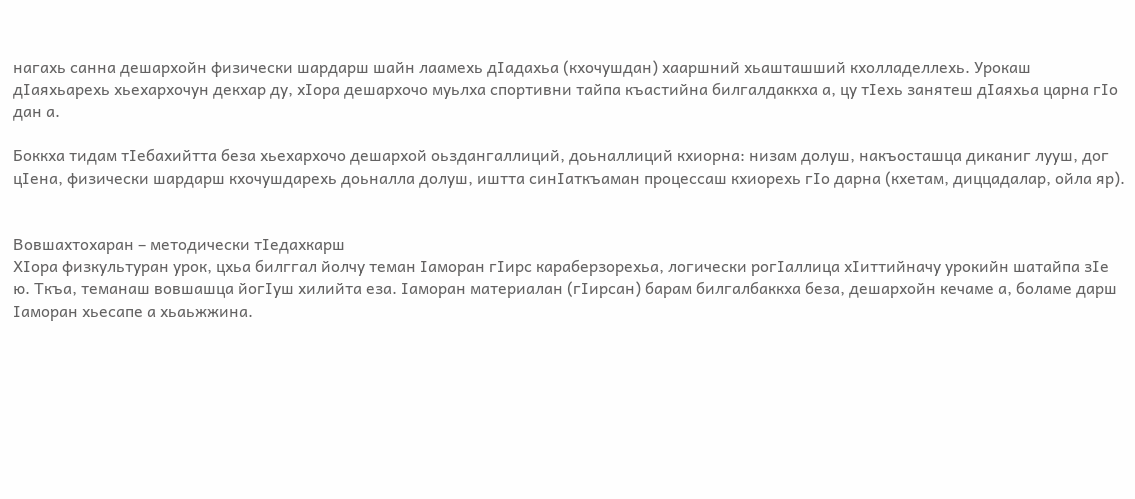нагахь санна дешархойн физически шардарш шайн лаамехь дIадахьа (кхочушдан) хааршний хьашташший кхолладеллехь. Урокаш дIаяхьарехь хьехархочун декхар ду, хIора дешархочо муьлха спортивни тайпа къастийна билгалдаккха а, цу тIехь занятеш дIаяхьа царна гIо дан а.

Боккха тидам тIебахийтта беза хьехархочо дешархой оьздангаллиций, доьналлиций кхиорна: низам долуш, накъосташца диканиг лууш, дог цIена, физически шардарш кхочушдарехь доьналла долуш, иштта синIаткъаман процессаш кхиорехь гIо дарна (кхетам, диццадалар, ойла яр).


Вовшахтохаран – методически тIедахкарш
ХIора физкультуран урок, цхьа билггал йолчу теман Iаморан гIирс караберзорехьа, логически рогIаллица хIиттийначу урокийн шатайпа зIе ю. Ткъа, теманаш вовшашца йогIуш хилийта еза. Iаморан материалан (гIирсан) барам билгалбаккха беза, дешархойн кечаме а, боламе дарш Iаморан хьесапе а хьаьжжина.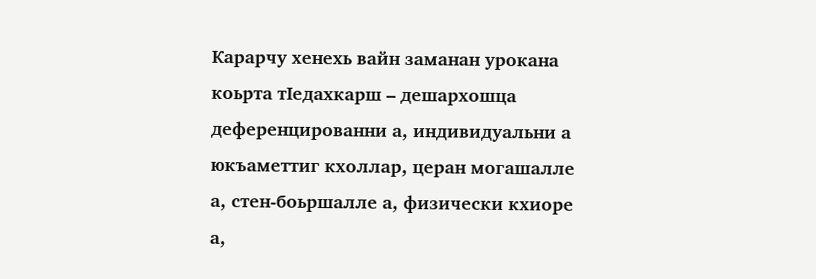Карарчу хенехь вайн заманан урокана коьрта тIедахкарш – дешархошца деференцированни а, индивидуальни а юкъаметтиг кхоллар, церан могашалле а, стен-боьршалле а, физически кхиоре а,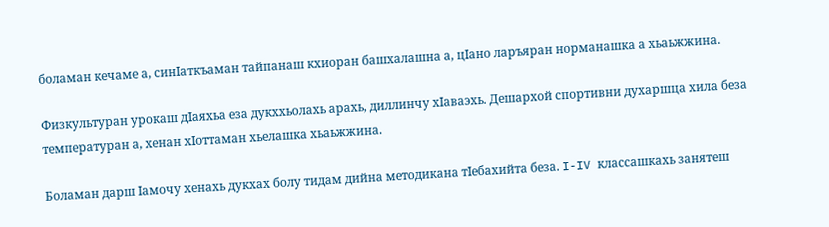боламан кечаме а, синIаткъаман тайпанаш кхиоран башхалашна а, цIано ларъяран норманашка а хьаьжжина.

Физкультуран урокаш дIаяхьа еза дукххьолахь арахь, диллинчу хIаваэхь. Дешархой спортивни духаршца хила беза температуран а, хенан хIоттаман хьелашка хьаьжжина.

Боламан дарш Iамочу хенахь дукхах болу тидам дийна методикана тIебахийта беза. I-IV классашкахь занятеш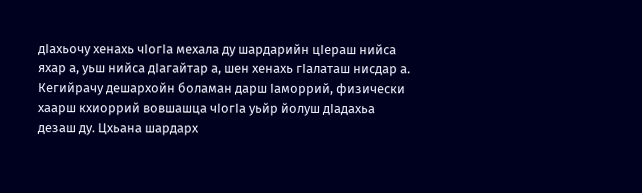дIахьочу хенахь чIогIа мехала ду шардарийн цIераш нийса яхар а, уьш нийса дIагайтар а, шен хенахь гIалаташ нисдар а. Кегийрачу дешархойн боламан дарш Iаморрий, физически хаарш кхиоррий вовшашца чIогIа уьйр йолуш дIадахьа дезаш ду. Цхьана шардарх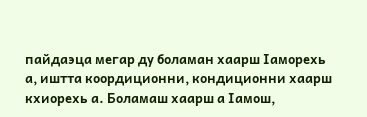пайдаэца мегар ду боламан хаарш Iаморехь а, иштта коордиционни, кондиционни хаарш кхиорехь а. Боламаш хаарш а Iамош,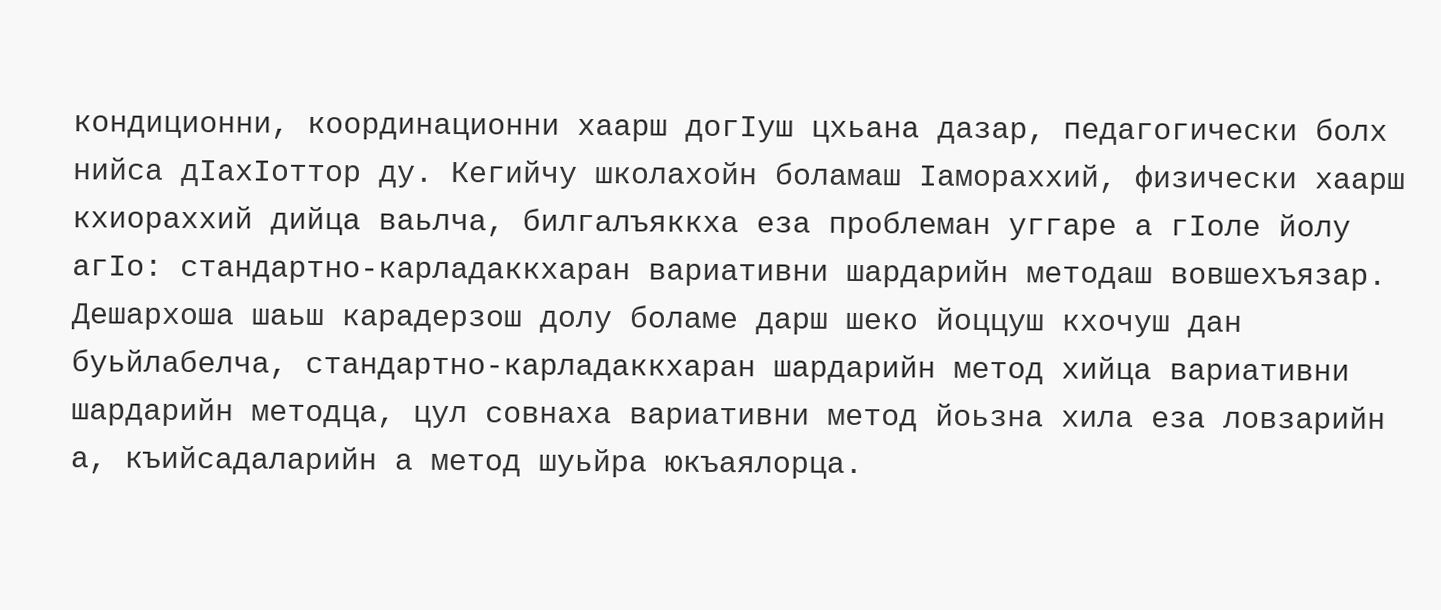кондиционни, координационни хаарш догIуш цхьана дазар, педагогически болх нийса дIахIоттор ду. Кегийчу школахойн боламаш Iамораххий, физически хаарш кхиораххий дийца ваьлча, билгалъяккха еза проблеман уггаре а гIоле йолу агIо: стандартно-карладаккхаран вариативни шардарийн методаш вовшехъязар. Дешархоша шаьш карадерзош долу боламе дарш шеко йоццуш кхочуш дан буьйлабелча, стандартно-карладаккхаран шардарийн метод хийца вариативни шардарийн методца, цул совнаха вариативни метод йоьзна хила еза ловзарийн а, къийсадаларийн а метод шуьйра юкъаялорца.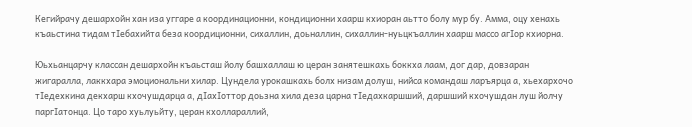Кегийрачу дешархойн хан иза уггаре а координационни, кондиционни хаарш кхиоран аьтто болу мур бу. Амма, оцу хенахь къаьстина тидам тIебахийта беза коордиционни, сихаллин, доьналлин, сихаллин-нуьцкъаллин хаарш массо агIор кхиорна.

Юьхьанцарчу классан дешархойн къаьсташ йолу башхаллаш ю церан занятешкахь боккха лаам, дог дар, довзаран жигаралла, лаккхара эмоциональни хилар. Цундела урокашкахь болх низам долуш, нийса командаш ларъярца а, хьехархочо тIедехкина декхарш кхочушдарца а, дIахIоттор доьзна хила деза царна тIедахкаршший, даршший кхочушдан луш йолчу паргIатонца. Цо таро хуьлуьйту, церан кхоллараллий,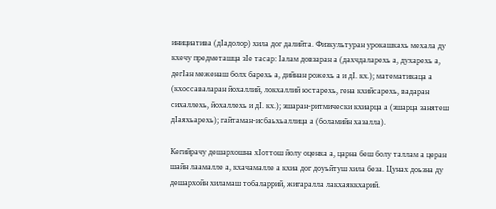инициатива (дIадолор) хила дог далийта. Физкультуран урокашкахь мехала ду кхечу предметашца зIе тасар: Iалам довзаран а (дахчдаларехь а, духарехь а, дегIан меженаш болх барехь а, дийнан рожехь а и дI. кх.); математикаца а (кхоссаваларан йохаллий, локхаллий юстарехь, гена кхийсарехь, вадаран сихаллехь, йохаллехь и дI. кх.); эшаран-ритмически кхиарца а (эшарца занятеш дIаяхьарехь); гайтаман-исбаьхьаллица а (боламийн хазалла).

Кегийрачу дешархошна хIоттош йолу оценка а, царна беш болу таллам а церан шайн лаамалле а, кхачамалле а кхиа дог доуьйтуш хила беза. Цунах доьзна ду дешархойн хиламаш тобаларрий, жигаралла лакхаяккхарий.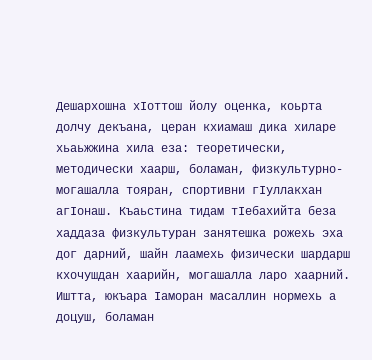Дешархошна хIоттош йолу оценка, коьрта долчу декъана, церан кхиамаш дика хиларе хьаьжжина хила еза: теоретически, методически хаарш, боламан, физкультурно-могашалла тояран, спортивни гIуллакхан агIонаш. Къаьстина тидам тIебахийта беза хаддаза физкультуран занятешка рожехь эха дог дарний, шайн лаамехь физически шардарш кхочушдан хаарийн, могашалла ларо хаарний. Иштта, юкъара Iаморан масаллин нормехь а доцуш, боламан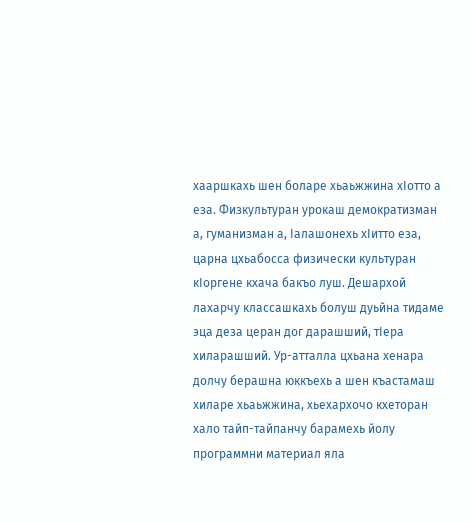хааршкахь шен боларе хьаьжжина хIотто а еза. Физкультуран урокаш демократизман а, гуманизман а, Iалашонехь хIитто еза, царна цхьабосса физически культуран кIоргене кхача бакъо луш. Дешархой лахарчу классашкахь болуш дуьйна тидаме эца деза церан дог дарашший, тIера хиларашший. Ур-атталла цхьана хенара долчу берашна юккъехь а шен къастамаш хиларе хьаьжжина, хьехархочо кхеторан хало тайп-тайпанчу барамехь йолу программни материал яла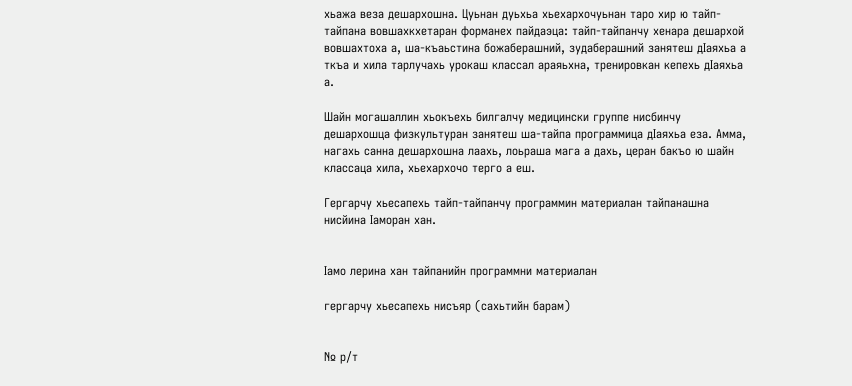хьажа веза дешархошна. Цуьнан дуьхьа хьехархочуьнан таро хир ю тайп-тайпана вовшахкхетаран форманех пайдаэца: тайп-тайпанчу хенара дешархой вовшахтоха а, ша-къаьстина божаберашний, зудаберашний занятеш дIаяхьа а ткъа и хила тарлучахь урокаш классал араяьхна, тренировкан кепехь дIаяхьа а.

Шайн могашаллин хьокъехь билгалчу медицински группе нисбинчу дешархошца физкультуран занятеш ша-тайпа программица дIаяхьа еза. Амма, нагахь санна дешархошна лаахь, лоьраша мага а дахь, церан бакъо ю шайн классаца хила, хьехархочо терго а еш.

Гергарчу хьесапехь тайп-тайпанчу программин материалан тайпанашна нисйина Iаморан хан.


Iамо лерина хан тайпанийн программни материалан

гергарчу хьесапехь нисъяр (сахьтийн барам)


№ р/т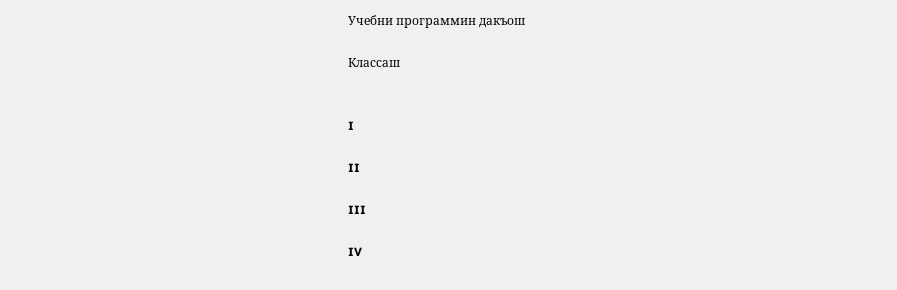Учебни программин дакъош

Классаш


I

II

III

IV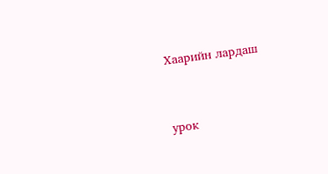Хаарийн лардаш


урок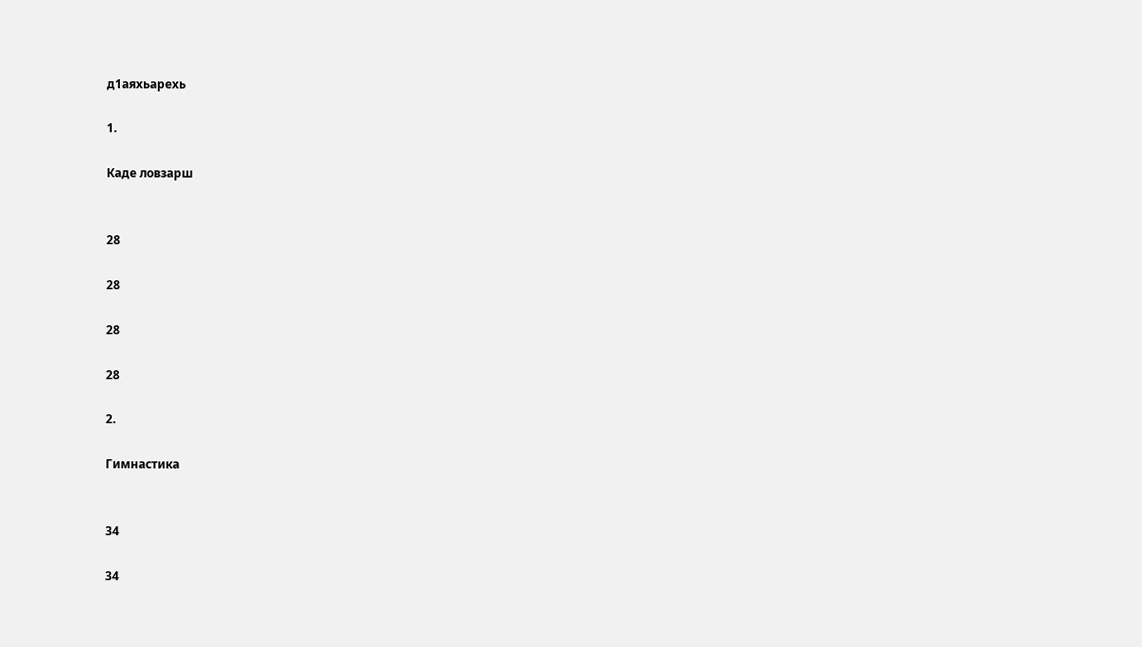д1аяхьарехь

1.

Каде ловзарш


28

28

28

28

2.

Гимнастика


34

34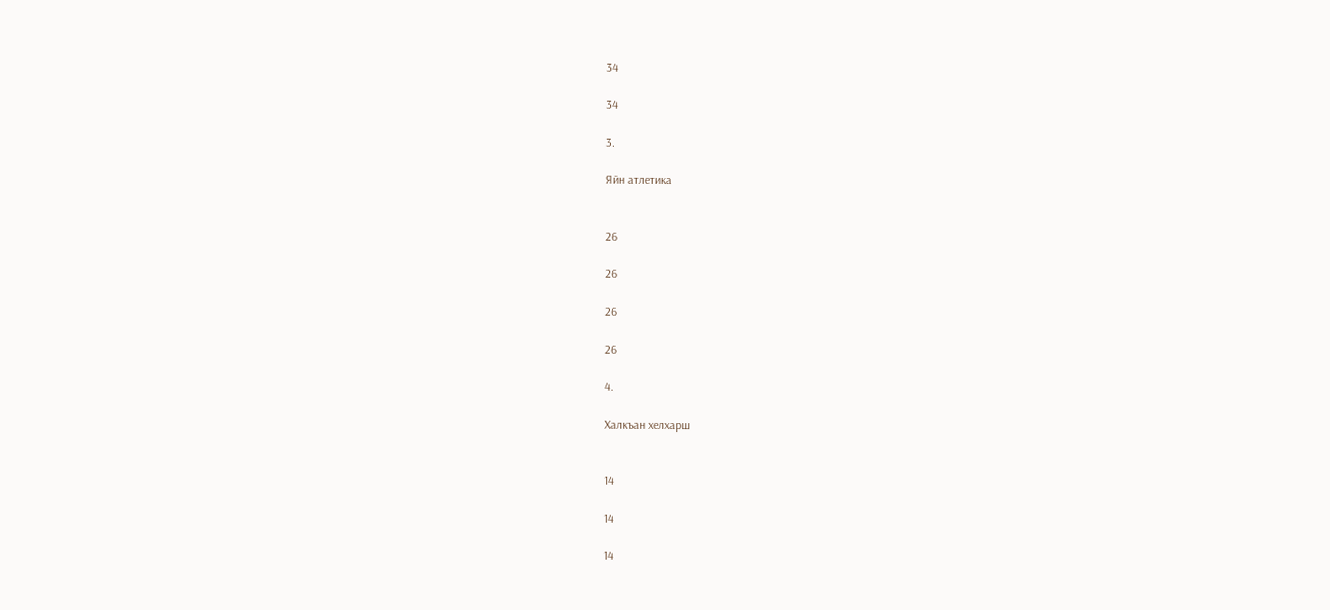34

34

3.

Яйн атлетика


26

26

26

26

4.

Халкъан хелхарш


14

14

14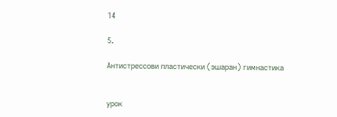14

5.

Антистрессови пластически (эшаран) гимнастика


урок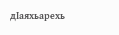дIаяхьарехь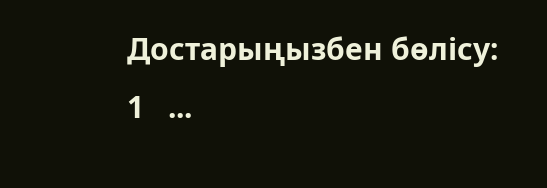Достарыңызбен бөлісу:
1   ...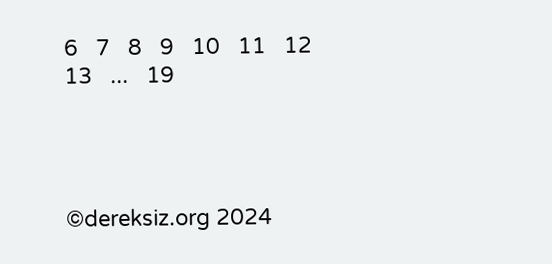6   7   8   9   10   11   12   13   ...   19




©dereksiz.org 2024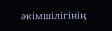әкімшілігінің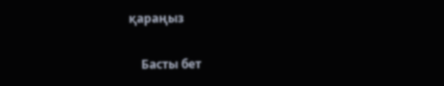қараңыз

    Басты бет